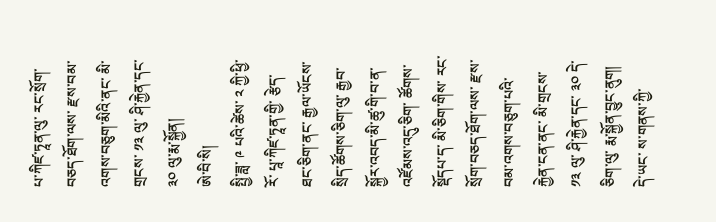པ་ཀིཛ་ཏཱན་ལུ་ རང་སྲོག་བཅད་ཐོག་ལས་ རྫས་བམ་འགས་བཅུག་མིའི་ནང་ མི་གྲངས་ ༡༣ ལུ་ ཤི་རྐྱེན་དང་ ༣༠ ལུ་རྨ་སྐྱོན།
ཨེ་བི་སི།
སྤྱི་ཟླ་ ༩ པའི་ཚེས་ ༢ ཀྱི་ཕྱི་རོ་ པཱ་ཀིཛ་ཏཱན་གྱི་ རྩེད་ཐང་ཅིག་ནང་ རྒྱལ་ཡོངས་སྲིད་ཚོགས་ཅིག་ལུ་ རྒྱབ་སྐྱོར་འབད་མི་ཚུ་གི་བ་ན་ འཛོམས་འདུ་ཅིག་ ཚོགས་སྡོདཔ་ད་ མི་ཅིག་གིས་ རང་སྲོག་བཅད་ཐོག་ལས་ རྫས་བམ་འགས་བཅུག་པའི་ རྐྱེན་ངན་ནང་ མི་གྲངས་ ༡༣ ལུ་ ཤི་རྐྱེན་དང་ ༣༠ དེ་ཅིག་ལུ་ རྨ་སྐྱོན་བྱུང་ནུག།
དེ་ཡང་ ས་གནས་ཀྱི་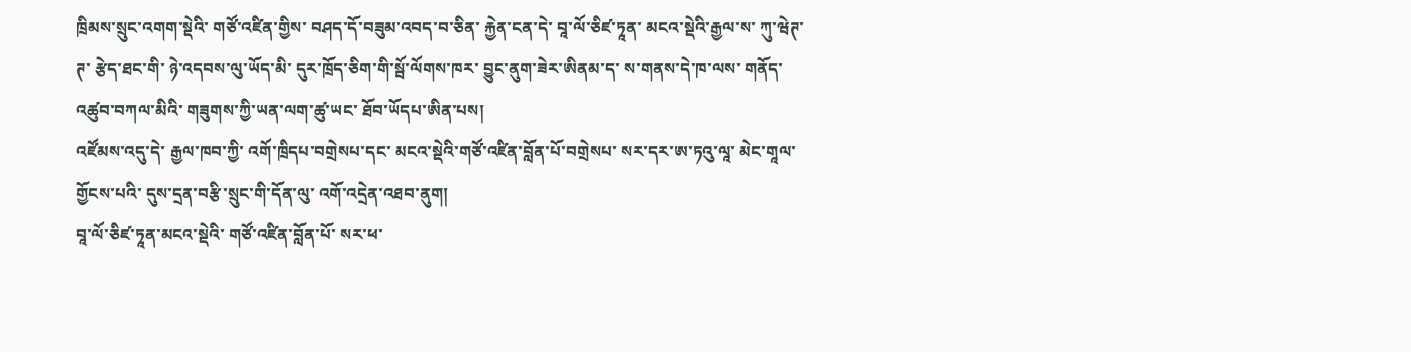ཁྲིམས་སྲུང་འགག་སྡེའི་ གཙོ་འཛིན་གྱིས་ བཤད་དོ་བཟུམ་འབད་བ་ཅིན་ རྐྱེན་ངན་དེ་ བཱ་ལོ་ཅིཛ་ཏཱན་ མངའ་སྡེའི་རྒྱལ་ས་ ཀུ་ཝེཊ་ཊ་ རྩེད་ཐང་གི་ ཉེ་འདབས་ལུ་ཡོད་མི་ དུར་ཁྲོད་ཅིག་གི་སྦོ་ལོགས་ཁར་ བྱུང་ནུག་ཟེར་ཨིནམ་ད་ ས་གནས་དེ་ཁ་ལས་ གནོད་འཚུབ་བཀལ་མིའི་ གཟུགས་ཀྱི་ཡན་ལག་ཚུ་ཡང་ ཐོབ་ཡོདཔ་ཨིན་པས།
འཛོམས་འདུ་དེ་ རྒྱལ་ཁབ་ཀྱི་ འགོ་ཁྲིདཔ་བགྲེསཔ་དང་ མངའ་སྡེའི་གཙོ་འཛིན་བློན་པོ་བགྲེསཔ་ སར་དར་ཨ་ཏའུ་ལཱ་ མེང་གཱལ་གྱོངས་པའི་ དུས་དྲན་བརྩི་སྲུང་གི་དོན་ལུ་ འགོ་འདྲེན་འཐབ་ནུག།
བཱ་ལོ་ཅིཛ་ཏཱན་མངའ་སྡེའི་ གཙོ་འཛིན་བློན་པོ་ སར་ཕ་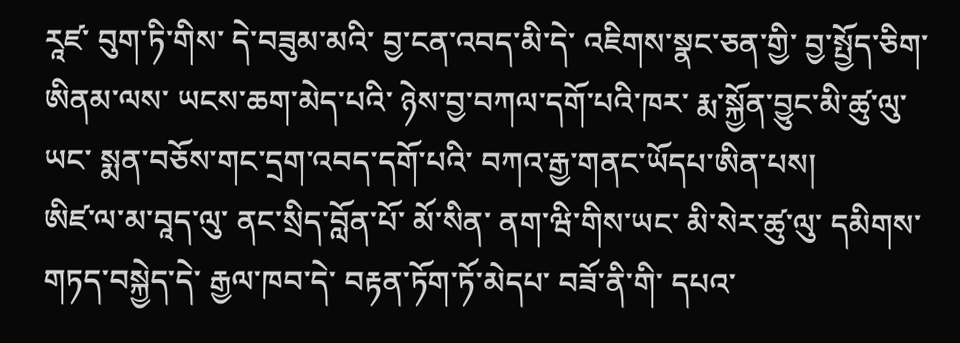རཱཛ་ བུག་ཏི་གིས་ དེ་བཟུམ་མའི་ བྱ་ངན་འབད་མི་དེ་ འཇིགས་སྣང་ཅན་གྱི་ བྱ་སྤྱོད་ཅིག་ཨིནམ་ལས་ ཡངས་ཆག་མེད་པའི་ ཉེས་བྱ་བཀལ་དགོ་པའི་ཁར་ རྨ་སྐྱོན་བྱུང་མི་ཚུ་ལུ་ཡང་ སྨན་བཅོས་གང་དྲག་འབད་དགོ་པའི་ བཀའ་རྒྱ་གནང་ཡོདཔ་ཨིན་པས།
ཨིཛ་ལ་མ་བཱད་ལུ་ ནང་སྲིད་བློན་པོ་ མོ་སིན་ ནག་ཝི་གིས་ཡང་ མི་སེར་ཚུ་ལུ་ དམིགས་གཏད་བསྐྱེད་དེ་ རྒྱལ་ཁབ་དེ་ བརྟན་ཏོག་ཏོ་མེདཔ་ བཟོ་ནི་གི་ དཔའ་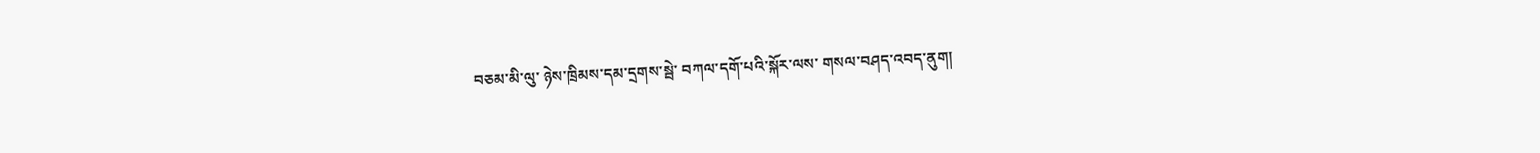བཅམ་མི་ལུ་ ཉེས་ཁྲིམས་དམ་དྲགས་སྦེ་ བཀལ་དགོ་པའི་སྐོར་ལས་ གསལ་བཤད་འབད་ནུག།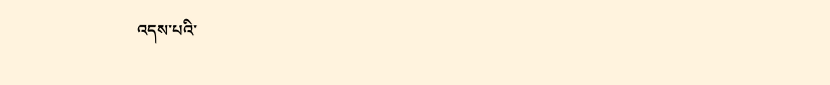འདས་པའི་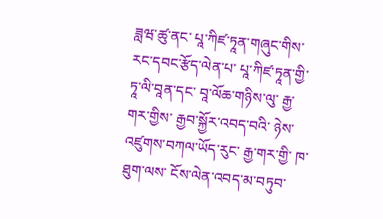ཟླཝ་ཚུ་ནང་ པཱ་ཀིཛ་ཏཱན་གཞུང་གིས་ རང་དབང་རྩོད་ལེན་པ་ པཱ་ཀིཛ་ཏཱན་གྱི་ ཏཱ་ལི་བཱན་དང་ བཱ་ལོཆ་གཉིས་ལུ་ རྒྱ་གར་གྱིས་ རྒྱབ་སྐྱོར་འབད་བའི་ ཉེས་འཛུགས་བཀལ་ཡོད་རུང་ རྒྱ་གར་གྱི་ ཁ་ཐུག་ལས་ ངོས་ལེན་འབད་མ་བཏུབ་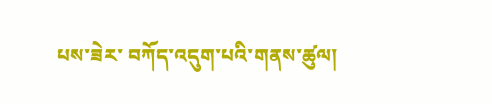པས་ཟེར་ བཀོད་འདུག་པའི་གནས་ཚུལ།